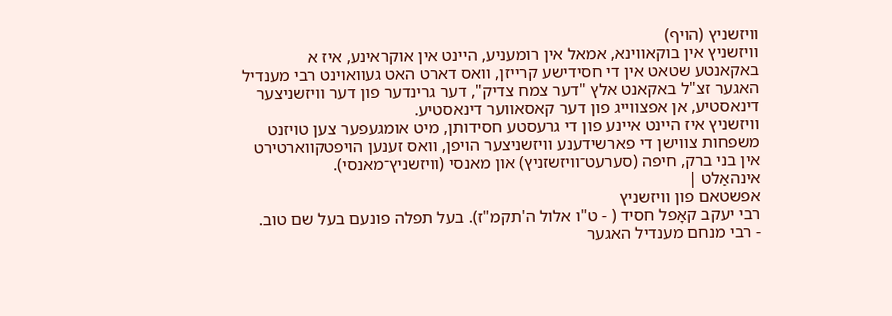וויזשניץ (הויף)
וויזשניץ אין בוקאווינא, אמאל אין רומעניע, היינט אין אוקראינע, איז א באקאנטע שטאט אין די חסידישע קרייזן, וואס דארט האט געוואוינט רבי מענדיל האגער זצ"ל באקאנט אלץ "דער צמח צדיק", דער גרינדער פון דער וויזשניצער דינאסטיע, אן אפצווייג פון דער קאסאווער דינאסטיע.
וויזשניץ איז היינט איינע פון די גרעסטע חסידותן, מיט אומגעפער צען טויזנט משפחות צווישן די פארשידענע וויזשניצער הויפן, וואס זענען הויפטקווארטירט אין בני ברק, חיפה (סערעט־וויזשזניץ) און מאנסי (וויזשניץ־מאנסי).
אינהאַלט |
אפשטאם פון וויזשניץ
רבי יעקב קאָפל חסיד ( - ט"ו אלול ה'תקמ"ז). בעל תפלה פונעם בעל שם טוב.
- רבי מנחם מענדיל האגער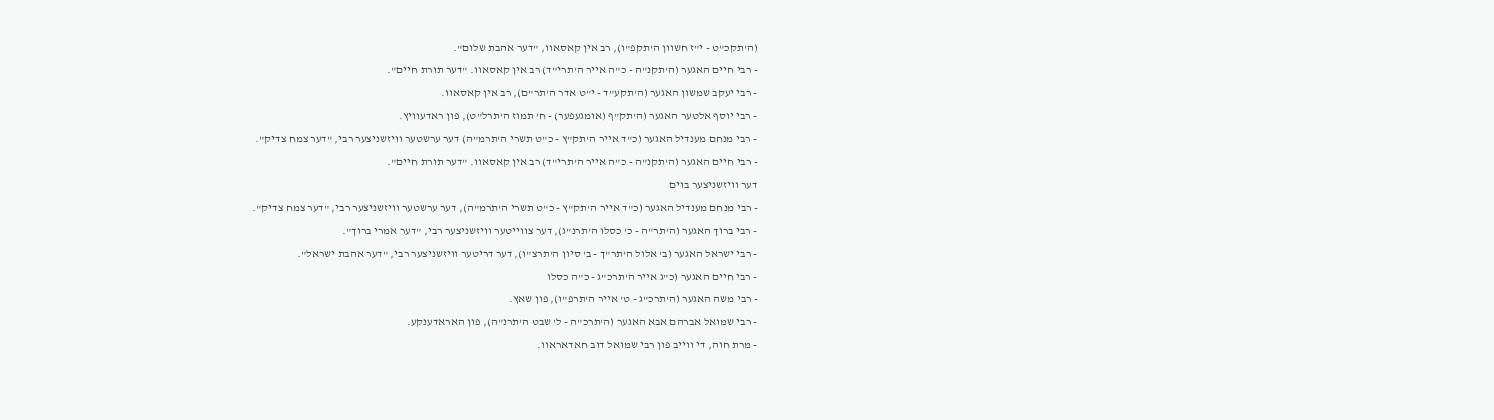(ה'תקכ"ט - י"ז חשוון ה'תקפ"ו), רב אין קאסאוו, "דער אהבת שלום".
- רבי חיים האגער (ה'תקנ"ה - כ"ה אייר ה'תרי"ד) רב אין קאסאוו. "דער תורת חיים".
- רבי יעקב שמשון האגער (ה'תקע"ד - י"ט אדר ה'תר"ם), רב אין קאסאוו.
- רבי יוסף אלטער האגער (ה'תק"ף (אומגעפער) - ח' תמוז ה'תרל"ט), פון ראדעוויץ.
- רבי מנחם מענדיל האגער (כ"ד אייר ה'תק"ץ - כ"ט תשרי ה'תרמ"ה) דער ערשטער וויזשניצער רבי, "דער צמח צדיק".
- רבי חיים האגער (ה'תקנ"ה - כ"ה אייר ה'תרי"ד) רב אין קאסאוו. "דער תורת חיים".
דער וויזשניצער בוים
- רבי מנחם מענדיל האגער (כ"ד אייר ה'תק"ץ - כ"ט תשרי ה'תרמ"ה), דער ערשטער וויזשניצער רבי, "דער צמח צדיק".
- רבי ברוך האגער (ה'תר"ה - כ' כסלו ה'תרנ"ג), דער צווייטער וויזשניצער רבי, "דער אמרי ברוך".
- רבי ישראל האגער (ב' אלול ה'תר"ך - ב' סיון ה'תרצ"ו), דער דריטער וויזשניצער רבי, "דער אהבת ישראל".
- רבי חיים האגער (כ"ג אייר ה'תרכ"ג - כ"ה כסלו
- רבי משה האגער (ה'תרכ"ג - ט' אייר ה'תרפ"ו), פון שאץ.
- רבי שמואל אברהם אבא האגער (ה'תרכ"ה - ל' שבט ה'תרנ"ה), פון האראדענקע.
- מרת חוה, די ווייב פון רבי שמואל דוב חאדאראוו.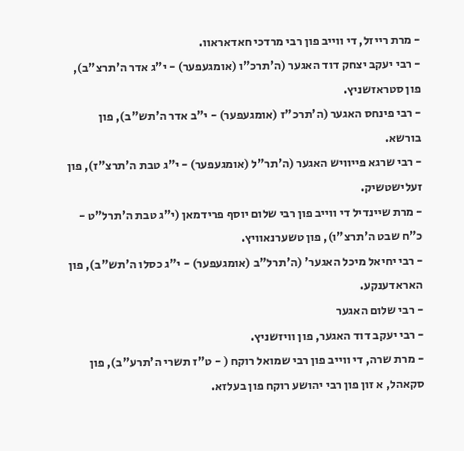- מרת רייזל, די ווייב פון רבי מרדכי חאדאראוו.
- רבי יעקב יצחק דוד האגער (ה'תרכ"ו (אומגעפער) - י"ג אדר ה'תרצ"ב), פון סטראזשניץ.
- רבי פינחס האגער (ה'תרכ"ז (אומגעפער) - י"ב אדר ה'תש"ב), פון בורשא.
- רבי שרגא פייוויש האגער (ה'תר"ל (אומגעפער) - י"ג טבת ה'תרצ"ז), פון זעלישטשיק.
- מרת שיינדיל די ווייב פון רבי שלום יוסף פרידמאן (י"ג טבת ה'תרל"ט - כ"ח שבט ה'תרצ"ו), פון טשערנאוויץ.
- רבי יחיאל מיכל האגער' (ה'תרל"ב (אומגעפער) - י"ג כסלו ה'תש"ב), פון האראדענקע.
- רבי שלום האגער
- רבי יעקב דוד האגער, פון וויזשניץ.
- מרת שרה, די ווייב פון רבי שמואל רוקח ( - ט"ז תשרי ה'תרע"ב), פון סקאהל, א זון פון רבי יהושע רוקח פון בעלזא.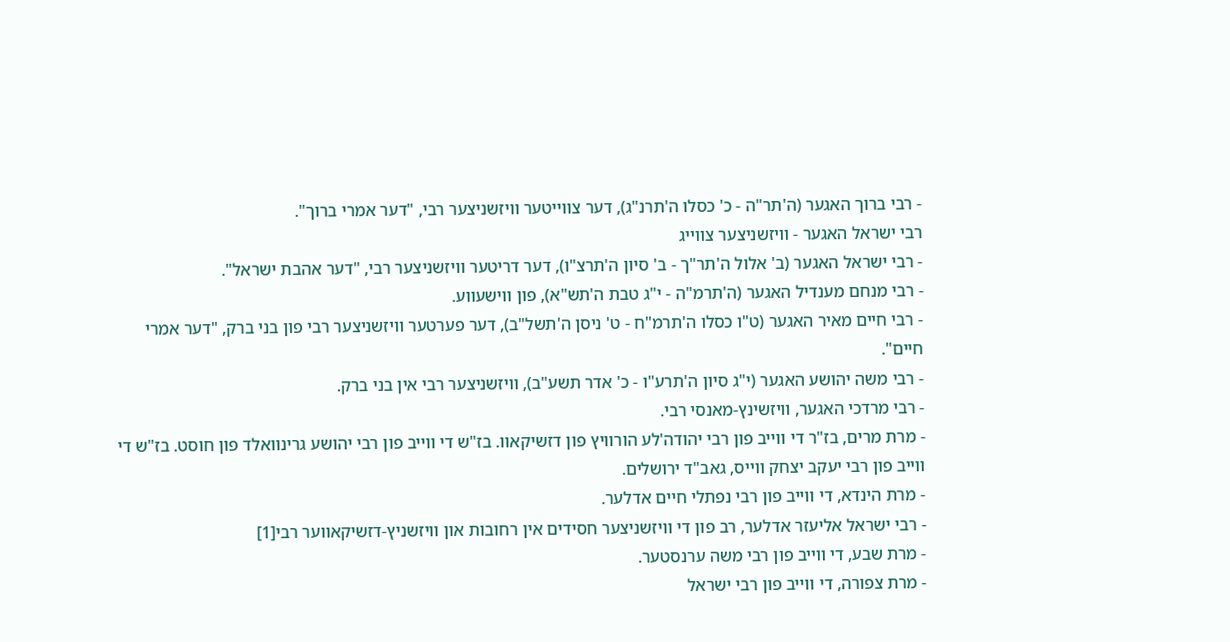- רבי ברוך האגער (ה'תר"ה - כ' כסלו ה'תרנ"ג), דער צווייטער וויזשניצער רבי, "דער אמרי ברוך".
רבי ישראל האגער - וויזשניצער צווייג
- רבי ישראל האגער (ב' אלול ה'תר"ך - ב' סיון ה'תרצ"ו), דער דריטער וויזשניצער רבי, "דער אהבת ישראל".
- רבי מנחם מענדיל האגער (ה'תרמ"ה - י"ג טבת ה'תש"א), פון ווישעווע.
- רבי חיים מאיר האגער (ט"ו כסלו ה'תרמ"ח - ט' ניסן ה'תשל"ב), דער פערטער וויזשניצער רבי פון בני ברק, "דער אמרי חיים".
- רבי משה יהושע האגער (י"ג סיון ה'תרע"ו - כ' אדר תשע"ב), וויזשניצער רבי אין בני ברק.
- רבי מרדכי האגער, וויזשינץ-מאנסי רבי.
- מרת מרים, בז"ר די ווייב פון רבי יהודה'לע הורוויץ פון דזשיקאוו. בז"ש די ווייב פון רבי יהושע גרינוואלד פון חוסט. בז"ש די ווייב פון רבי יעקב יצחק ווייס, גאב"ד ירושלים.
- מרת הינדא, די ווייב פון רבי נפתלי חיים אדלער.
- רבי ישראל אליעזר אדלער, רב פון די וויזשניצער חסידים אין רחובות און וויזשניץ-דזשיקאווער רבי[1]
- מרת שבע, די ווייב פון רבי משה ערנסטער.
- מרת צפורה, די ווייב פון רבי ישראל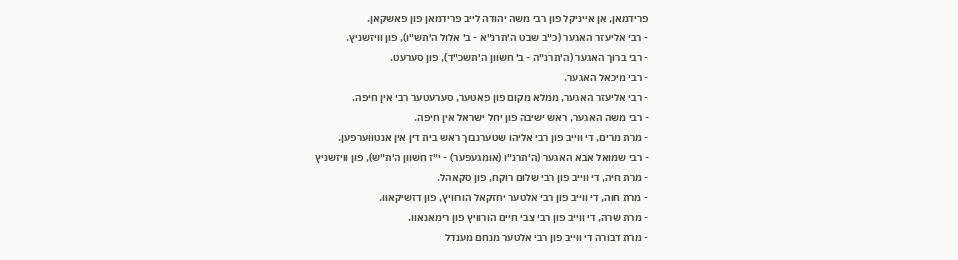פרידמאן, אן אייניקל פון רבי משה יהודה לייב פרידמאן פון פאשקאן.
- רבי אליעזר האגער (כ"ב שבט ה'תרנ"א - ב' אלול ה'תש"ו), פון וויזשניץ.
- רבי ברוך האגער (ה'תרנ"ה - ב' חשוון ה'תשכ"ד), פון סערעט.
- רבי מיכאל האגער.
- רבי אליעזר האגער, ממלא מקום פון פאטער, סערעטער רבי אין חיפה.
- רבי משה האגער, ראש ישיבה פון יחל ישראל אין חיפה.
- מרת מרים, די ווייב פון רבי אליהו שטערנבוך ראש בית דין אין אנטווערפען.
- רבי שמואל אבא האגער (ה'תרנ"ו (אומגעפער) - י"ז חשוון ה'ת"ש), פון וויזשניץ
- מרת חיה, די ווייב פון רבי שלום רוקח, פון סקאהל.
- מרת חוה, די ווייב פון רבי אלטער יחזקאל הורוויץ, פון דזשיקאוו.
- מרת שרה, די ווייב פון רבי צבי חיים הורוויץ פון רימאנאוו.
- מרת דבורה די ווייב פון רבי אלטער מנחם מענדל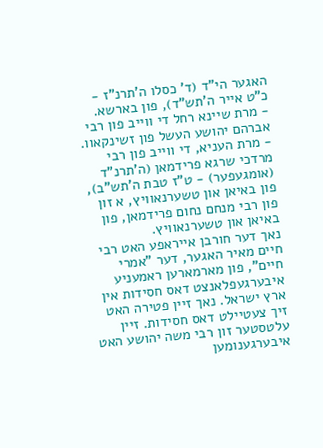האגער הי"ד (ד' כסלו ה'תרנ"ז - כ"ט אייר ה'תש"ד), פון בארשא.
- מרת שיינא רחל די ווייב פון רבי אברהם יהושע העשל פון זשינקאוו.
- מרת העניא, די ווייב פון רבי מרדכי שרגא פרידמאן (ה'תרנ"ד (אומגעפער) - ט"ז טבת ה'תש"ב), פון באיאן און טשערנאוויץ, א זון פון רבי מנחם נחום פרידמאן, פון באיאן און טשערנאוויץ.
נאך דער חורבן אייראפע האט רבי חיים מאיר האגער, דער "אמרי חיים", פון מארמארען ראמעניע איבערגעפלאנצט דאס חסידות אין ארץ ישראל. נאך זיין פטירה האט זיך צעטיילט דאס חסידות. זיין עלטסטער זון רבי משה יהושע האט איבערגענומען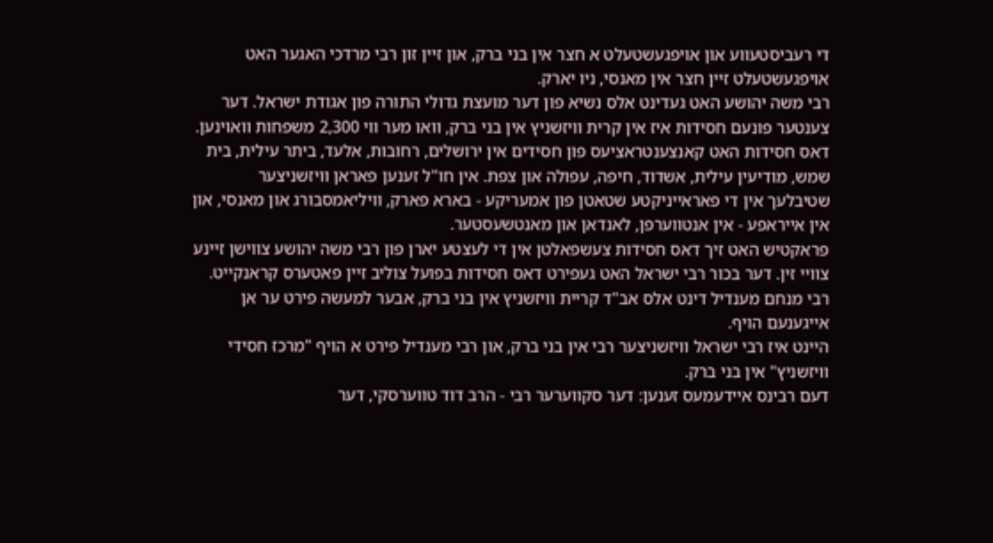די רעביסטעווע און אויפגעשטעלט א חצר אין בני ברק, און זיין זון רבי מרדכי האגער האט אויפגעשטעלט זיין חצר אין מאנסי, ניו יארק.
רבי משה יהושע האט געדינט אלס נשיא פון דער מועצת גדולי התורה פון אגודת ישראל. דער צענטער פונעם חסידות איז אין קרית וויזשניץ אין בני ברק, וואו מער ווי 2,300 משפחות וואוינען. דאס חסידות האט קאנצענטראציעס פון חסידים אין ירושלים, רחובות, אלעד, ביתר עילית, בית שמש, מודיעין עילית, אשדוד, חיפה, עפולה און צפת. אין חו"ל זענען פאראן וויזשניצער שטיבלעך אין די פאראייניקטע שטאטן פון אמעריקע - בארא פארק, וויליאמסבורג און מאנסי, און אין אייראפע - אין אנטווערפן, לאנדאן און מאנטשעסטער.
פראקטיש האט זיך דאס חסידות צעשפאלטן אין די לעצטע יארן פון רבי משה יהושע צווישן זיינע צוויי זין. דער בכור רבי ישראל האט געפירט דאס חסידות בפועל צוליב זיין פאטערס קראנקייט. רבי מנחם מענדיל דינט אלס אב"ד קריית וויזשניץ אין בני ברק, אבער למעשה פירט ער אן אייגענעם הויף.
היינט איז רבי ישראל וויזשניצער רבי אין בני ברק, און רבי מענדיל פירט א הויף "מרכז חסידי וויזשניץ" אין בני ברק.
דעם רבינס איידעמעס זענען: דער סקווערער רבי - הרב דוד טווערסקי, דער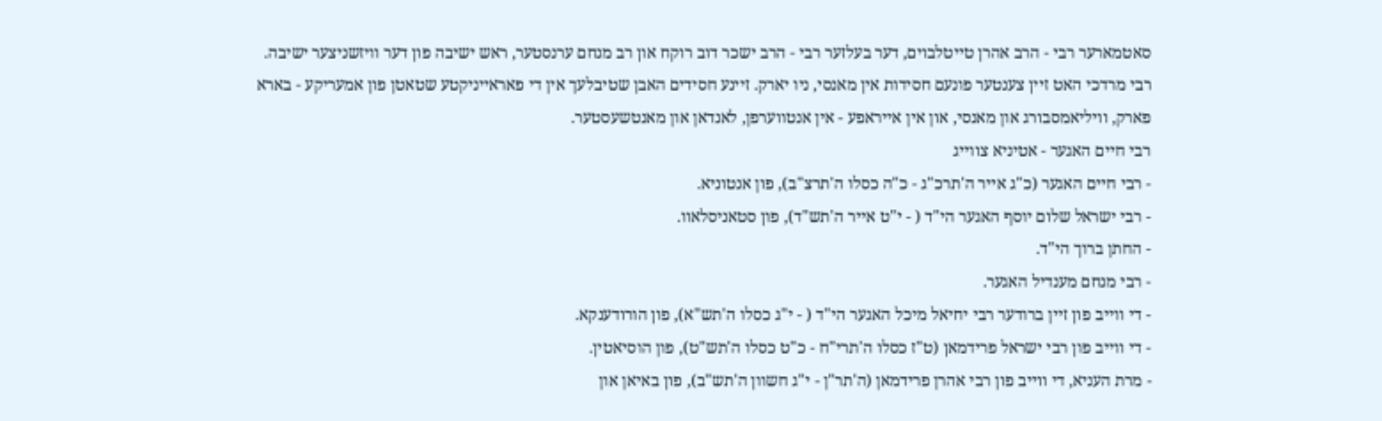סאטמארער רבי - הרב אהרן טייטלבוים, דער בעלזער רבי - הרב ישכר דוב רוקח און רב מנחם ערנסטער, ראש ישיבה פון דער וויזשניצער ישיבה.
רבי מרדכי האט זיין צענטער פונעם חסידות אין מאנסי, ניו יארק. זיינע חסידים האבן שטיבלעך אין די פאראייניקטע שטאטן פון אמעריקע - בארא פארק, וויליאמסבורג און מאנסי, און אין אייראפע - אין אנטווערפן, לאנדאן און מאנטשעסטער.
רבי חיים האגער - אטיניא צווייג
- רבי חיים האגער (כ"ג אייר ה'תרכ"ג - כ"ה כסלו ה'תרצ"ב), פון אנטוניא.
- רבי ישראל שלום יוסף האגער הי"ד ( - י"ט אייר ה'תש"ד), פון סטאניסלאוו.
- החתן ברוך הי"ד.
- רבי מנחם מענדיל האגער.
- די ווייב פון זיין ברודער רבי יחיאל מיכל האגער הי"ד ( - י"ג כסלו ה'תש"א), פון הורודענקא.
- די ווייב פון רבי ישראל פרידמאן (ט"ז כסלו ה'תרי"ח - כ"ט כסלו ה'תש"ט), פון הוסיאטין.
- מרת העניא, די ווייב פון רבי אהרן פרידמאן (ה'תר"ן - י"ג חשוון ה'תש"ב), פון באיאן און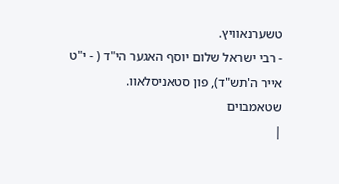טשערנאוויץ.
- רבי ישראל שלום יוסף האגער הי"ד ( - י"ט אייר ה'תש"ד), פון סטאניסלאוו.
שטאמבוים
|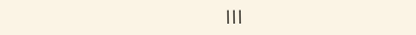|||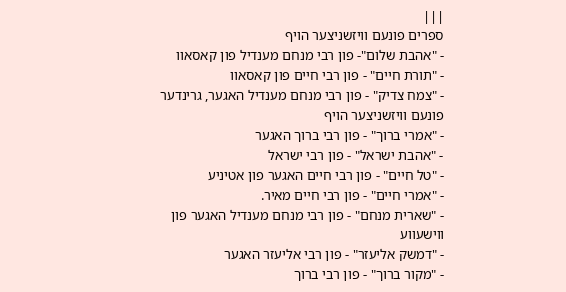|||
ספרים פונעם וויזשניצער הויף
- "אהבת שלום"- פון רבי מנחם מענדיל פון קאסאוו
- "תורת חיים" - פון רבי חיים פון קאסאוו
- "צמח צדיק" - פון רבי מנחם מענדיל האגער, גרינדער פונעם וויזשניצער הויף
- "אמרי ברוך" - פון רבי ברוך האגער
- "אהבת ישראל" - פון רבי ישראל
- "טל חיים" - פון רבי חיים האגער פון אטיניע
- "אמרי חיים" - פון רבי חיים מאיר.
- "שארית מנחם" - פון רבי מנחם מענדיל האגער פון ווישעווע
- "דמשק אליעזר" - פון רבי אליעזר האגער
- "מקור ברוך" - פון רבי ברוך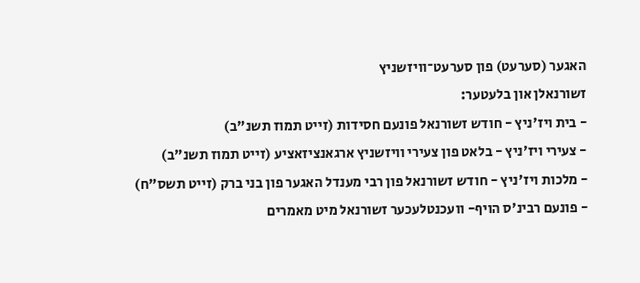האגער (סערעט) פון סערעט־וויזשניץ
זשורנאלן און בלעטער:
- בית ויז'ניץ - חודש זשורנאל פונעם חסידות (זייט תמוז תשנ"ב)
- צעירי ויז'ניץ - בלאט פון צעירי וויזשניץ ארגאנציזאציע (זייט תמוז תשנ"ב)
- מלכות ויז'ניץ - חודש זשורנאל פון רבי מענדל האגער פון בני ברק (זייט תשס"ח)
- פונעם רבינ'ס הויף- וועכנטלעכער זשורנאל מיט מאמרים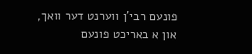פונעם רבי'ן ווערנט דער וואך, און א באריכט פונעם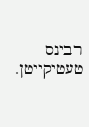רבינס טעטיקייטן.